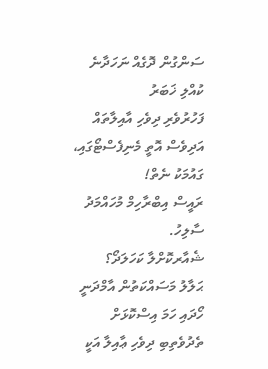ސަންގުން ދޮގެއް ނަހަދާނެ
ކުއްލި ޚަބަރު
ފަހުރުވެރި ދިވެހި އާއިލާތައް އަދިވެސް އޮތީ މެނިފެސްޓޯގައި، ގައުމަކު ނެތް!
ރައީސް އިބްރާހިމް މުހައްމަދު ސާލިހު.
ޝެއާރކޮށްލާ ކަހަލަދޯ؟
ޙަލާލު މަސައްކަތުން އާމްދަނީ ހޯދައި ހަމަ އިސްކޮޅަށް ތެދުވެތިބި ދިވެހި ޢާއިލާ އަކީ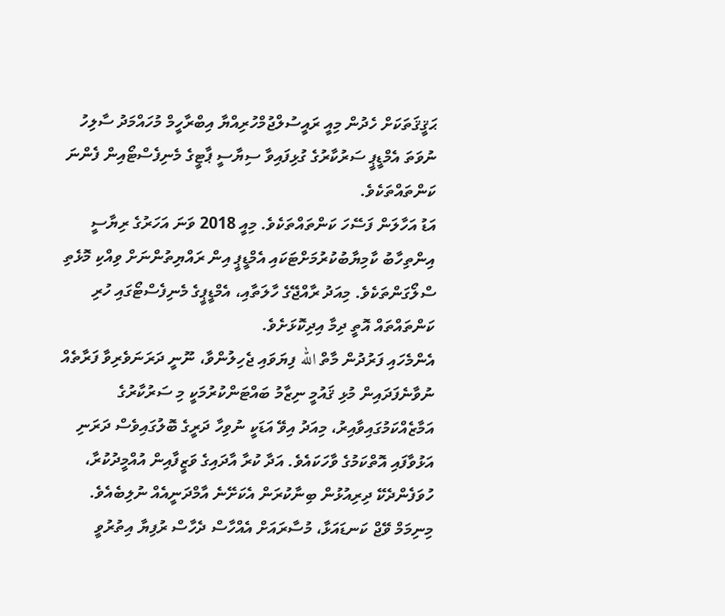ޙަޤީޤަތަކަށް ހެދުން މިއީ ރައީސުލްޖުމްހުރިއްޔާ އިބްރާހީމް މުހައްމަދު ސާލިހު ނުވަތަ އެމްޑީޕީ ސަރުކާރުގެ ގުޅިފައިވާ ސިޔާސީ ޕާޓީގެ މެނިފެސްޓޯއިން ފެންނަ ކަންތައްތަކެވެ.
އަޑު އަހާލަން ފަސޭހަ ކަންތައްތަކެވެ. މިއީ 2018 ވަނަ އަހަރުގެ ރިޔާސީ އިންތިހާބު ކާމިޔާބުކުރުމަށްޓަކައި އެމްޑީޕީ އިން ރައްޔިތުންނަށް ވިއްކި މޮޅެތި ސްލޯގަންތަކެވެ. މިއަދު ރާއްޖޭގެ ހާލަތާއި، އެމްޑީޕީގެ މެނިފެސްޓޯގައި ހުރި ކަންތައްތައް އޮތީ ދިމާ އިދިކޮޅަށެވެ.
އެންމެހައި ފަރުދުން މާތް الله ފިޔަވައި ޖެހިލުންވާ، ނޫނީ ދަރަނަވެރިވާ ފަރާތެއް ނުވާނެފަދައިން މުޅި ޤައުމީ ނިޒާމު ބައްޓަންކުރުމަކީ މި ސަރުކާރުގެ އަމާޒެއްކަމުގައިވާއިރު، މިއަދު އިވޭ އަޑަކީ ނުވިހާ ދަރީގެ ބޮލުގައިވެސް ދަރަނި އަޅުވާފައި އޮތްކަމުގެ ވާހަކައެވެ. އަދާ ކުރާ އާދައިގެ ވަޒީފާއިން އުއްމީދުކުރާ، ހުވަފެންދެކޭ ދިރިއުޅުން ބިނާކުރަން އެކަށޭނެ އާމްދަނީއެއް ނުލިބެއެވެ. މިނިމަމް ވޭޖް ކަނޑައަޅާ، މުސާރައަށް އެއްހާސް ދެހާސް ރުފިޔާ އިތުރުވީ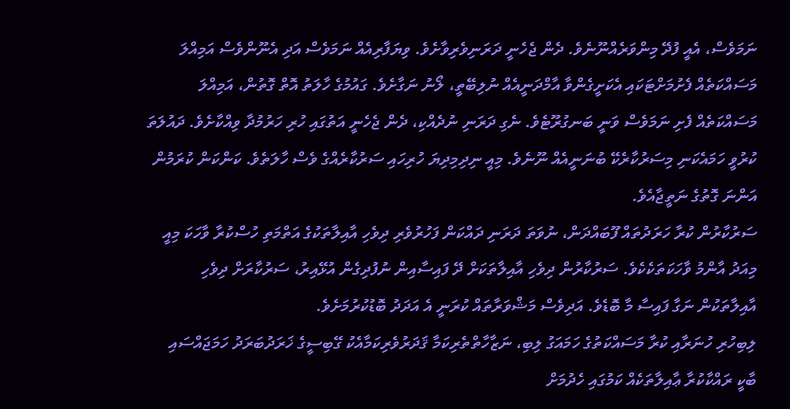ނަމަވެސް، އެއީ ފުދޭ މިންވަރެއްނޫނެވެ. ދެން ޖެހެނީ ދަރަނިވެރިވާށެވެ. ވިޔަފާރިއެއް ނަމަވެސް އަދި އެނޫންވެސް އަމިއްލަ މަސައްކަތެއް ފެށުމަށްޓަކައި އެކަށީގެންވާ އާމްދަނީއެއް ނުލިބޭތީ، ލޯނު ނަގާށެވެ. ގައުމުގެ ހާލަތު އޮތް ގޮތުން، އަމިއްލަ މަސައްކަތެއް ފެށި ނަމަވެސް ވަނީ ބަނގުރޫޓެވެ. ނެގި ދަރަނި ނުދެއްކި، ދެން ޖެހެނީ އަތުގައި ހުރި ހަރުމުދާ ވިއްކާށެވެ. ދައުލަތަ ކުރުވީ ހަމައެކަނި މިސަރުކާރެކޭ ބުނަނީއެއް ނޫނެވެ. މިއީ ނިދިމިދިޔަ ހުރިހައި ސަރުކާރެއްގެ ވެސް ހާލަތެވެ. ކަންކަން ކުރަމުން އަންނަ ގޮތުގެ ނަތީޖާއެވެ.
ސަރުކާރުން ކުރާ ހަރަދުތައް ފޫބައްދަން، ނުވަތަ ދަރަނި ދައްކަން ފަހުރުވެރި ދިވެހި އާއިލާތަކުގެ އަތްމަތި ހުސްކުރާ ވާހަކަ މިއީ މިއަދު އާންމު ވާހަކަތަކެކެވެ. ސަރުކާރުން ދިވެހި އާއިލާތަކަށް ދޭ ފައިސާއިން ނުފުދިގެން އުޅޭއިރު، ސަރުކާރަށް ދިވެހި އާއިލާތަކުން ނަގާ ފައިސާ މާ ބޮޑެވެ. އަދިވެސް މަޝްވަރާތައް ކުރަނީ އެ އަދަދު ބޮޑުކުރުމަށެވެ.
ލިބިހުރި ހުނަރާއި ކުރާ މަސައްކަތުގެ ހަމައަގު ލިބި، ނަޒާހާތްތެރިކަމާ ޤަދަރުވެރިކަމާއެކު ގޭބިސީގެ ޚަރަދުބަރަދު ހަމަޖައްސައި ބާކީ ރައްކާކުރާ ޢާއިލާތަކެއް ކަމުގައި ހެދުމަށް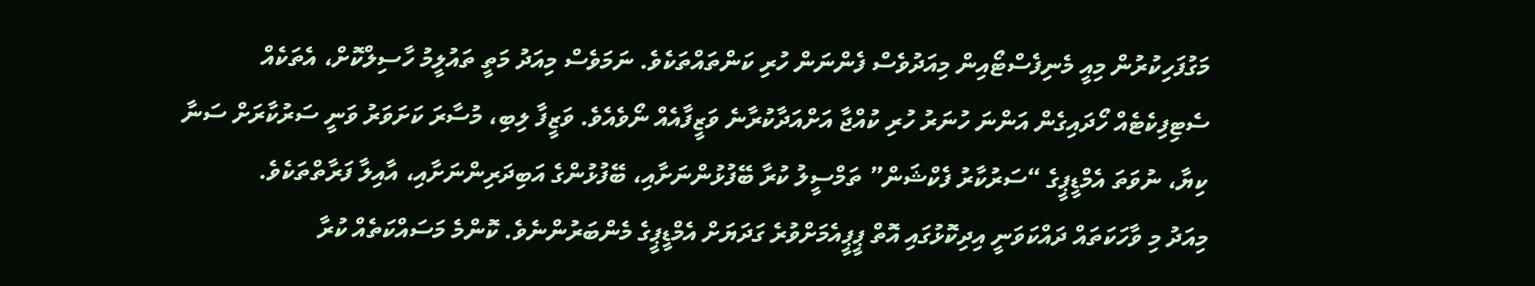މަގުފަހިކުރުން މިއީ މެނިފެސްޓޯއިން މިއަދުވެސް ފެންނަން ހުރި ކަންތައްތަކެވެ. ނަމަވެސް މިއަދު މަތީ ތައުލީމު ހާސިލްކޮށް، އެތަކެއް ސެޓިފިކެޓެއް ހޯދައިގެން އަންނަ ހުނަރު ހުރި ކުއްޖާ އަށްއަދާކުރާނެ ވަޒީފާއެއް ނޯވެއެވެ. ވަޒީފާ ލިބި، މުސާރަ ކަށަވަރު ވަނީ ސަރުކާރަށް ސަނާ ކިޔާ، ނުވަތަ އެމްޑީޕީގެ “ސަރުކާރު ފެކްޝަން” ތަމްސީލު ކުރާ ބޭފުޅުންނަށާއި، ބޭފުޅުންގެ އަބިދަރިންނަށާއި، އާއިލާ ފަރާތްތަކެވެ.
މިއަދު މި ވާހަކަތައް ދައްކަވަނީ އިދިކޮޅުގައި އޮތް ޕީޕީއެމަށްވުރެ ގަދަޔަށް އެމްޑީޕީގެ މެންބަރުންނެވެ. ކޮންމެ މަސައްކަތެއް ކުރާ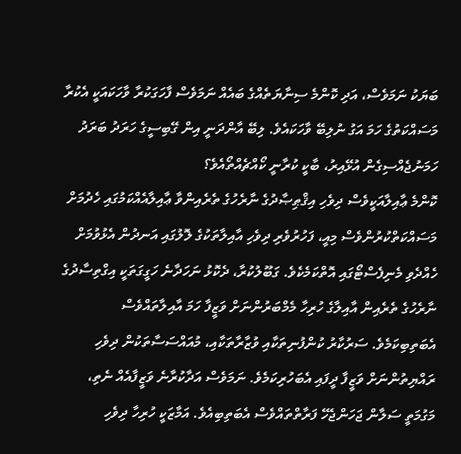ބަޔަކު ނަމަވެސް، އަދި ކޮންމެ ސިނާޔަތެއްގެ ބައެއް ނަމަވެސް ފާހަގަކުރާ ވާހަކައަކީ އެކުރާ މަސައްކަތުގެ ހަމަ އަގު ނުލިބޭ ވާހަކައެވެ. ލިބޭ އާންދަނީ އިން ގޭބިސީގެ ހަރަދު ބަރަދު ހަމަނުޖެއްސިގެން އުޅޭއިރު، ބާކީ ކުރާނީ ކޯއްޗެއްތޯއެވެ؟
ކޮންމެ ޢާއިލާއަކީވެސް ދިވެހި އިޤްޠިޞާދުގެ ނާރެހުގެ ތެރެއިންވާ ޢާއިލާއެއްކަމުގައި ހެދުމަށް މަސައްކަތްކުރުންވެސް މިއީ، ފަހުރުވެރި ދިވެހި އާއިލާތަކުގެ ލޮލުގައި އަނދުން އެޅުވުމަށް ހެއްދެވި މެނިފެސްޓޯގައި އޮތްކަމެކެވެ. ގަބޫލުކުރާ، ދެކޮޅު ނަހަދާނެ ހަގީގަތަކީ އިގްތިސާދުގެ ނާރެހުގެ ތެރެއިން އާއިލާގެ ހުރިހާ މެމްބަރުންނަށް ވަޒީފާ ހަމަ އާއިލާތައްވެސް އެބަތިބިކަމެވެ. ސަރުކާރު ކުންފުނިތަކާއި ވުޒާރާތަކާއި، މުއައްސަސާތަކުން ދިވެހި ރައްޔިތުންނަށް ވަޒީފާ ދީފައި އެބަހުރިކަމެވެ. ނަމަވެސް އަދާކުރާނެ ވަޒީފާއެއް ނެތި، މަގުމަތީ ސަލާން ޖަހަންޖެހޭ ފަރާތްތައްވެސް އެބަތިބިއެވެ. އަމާޒަކީ ހުރިހާ ދިވެހި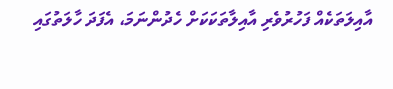އާއިލަތަކެއް ފަހުރުވެރި އާއިލާތަކަކަށް ހެދުންނަމަ، އެފަދަ ހާލަތުގައި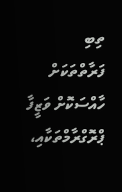ތިބި ފަރާތްތަކަށް ހާއްސަކޮށް ވަޒީފާ ޕްރޮގްރާމްތަކާއި،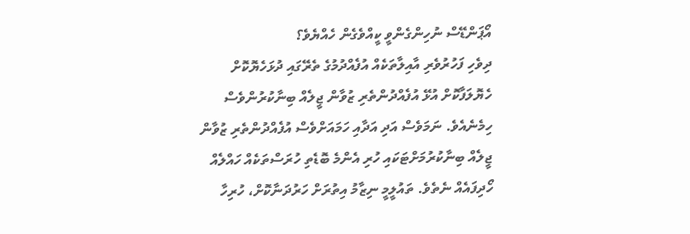އޯޕަންޑޭސް ނުހިންގެންވީ ކީއްވެގެން ހެއްޔެވެ؟
ދިވެހި ފަހުރުވެރި އާއިލާތަކެއް އުފެއްދުމުގެ ތެރޭގައި ދުޅަހެޔޮކޮށް ހެޔޮލަފާކޮށް އުޅޭ އުފެއްދުންތެރި ޒުވާން ޖީލެއް ބިނާކުރުންވެސް ހިމެނެއެވެ. ނަމަވެސް އަދި އަދާއި ހަމައަށްވެސް އުފެއްދުންތެރި ޒުވާން ޖީލެއް ބިނާކުރުމަށްޓަކައި ހުރި އެންމެ ބޮޑެތި ހުރަސްތަކެއް ހައްލެއް ހޯދިފައެއް ނެތެވެ. ތައުލީމީ ނިޒާމު އިތުރަށް ހަރުދަނާކޮށް، ހުރިހާ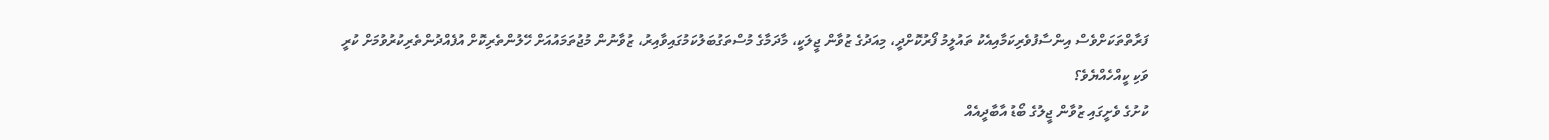ފަރާތްތަކަށްވެސް އިންސާފުވެރިކަމާއިއެކު ތައުލީމު ފޯރުކޮށްދީ، މިއަދުގެ ޒުވާން ޖީލަކީ، މާދަމާގެ މުސްތަގުބަލުކަމުގައިވާއިރު، ޒުވާނުން މުޖުތަމައުއަށް ހޭލުންތެރިކޮށް އުފެއްދުންތެރިކުރުވުމަށް ކުރީ ވަކި ކީއްހެއްޔެވެ؟
ކުށުގެ ވެށީގައި ޒުވާން ޖީލުގެ ބޯޑު އާބާދީއެއް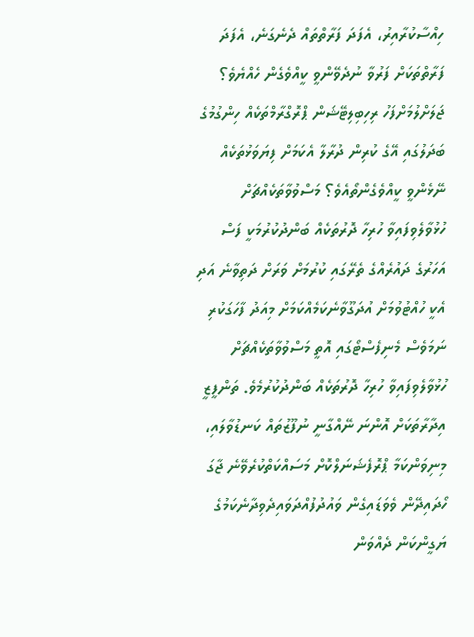ހިއްސާކުރާއިރު، އެފަދަ ފަރާތްތައް ދެނެގަނެ، އެފަދަ ފަރާތްތަކަށް ފަރުވާ ނުދެވޭންވީ ކީއްވެގެން ހެއްޔެވެ؟ ޖަލަށްލުމަށްފަހު ރިހިބިލިޓޭޝަން ޕްރޮގްރާމްތަކެއް ހިންގުމުގެ ބަދަލުގައި އޭގެ ކުރިން ދުރާލާ އެކަމަށް ފިޔަވަޅުތަކެއް ނޭޅެންވީ ކީއްވެގެންތޯއެވެ؟ މަސްވުވާތަކެއްޗަށް ހުޅުވާލެވިފައިވާ ހުރިހާ ދޮރުތަކެއް ބަންދުކުރުމަކީ ފަސް އަހަރުގެ ދައުރެއްގެ ތެރޭގައި ކުރުމަށް ވަރަށް ދަތިވާނެ އަދި އެކީ ހުއްޓުވުމަށް އުދަގޫވާނެކަމެއްކަމަށް މިއަދު ފާހަގަކުރި ނަމަވެސް މެނިފެސްޓޯގައި އޮތީ މަސްވުވާތަކެއްޗަށް ހުޅުވާލެވިފައިވާ ހުރިހާ ދޮރުތަކެއް ބަންދުކުރުމެވެ. ތަންފީޒީ އިދާރާތަކަށް އޮންނަ ނޭއްގާނީ ނުފޫޒުތައް ކަނޑުވާލައި، މިނިވަންކަމާ ޕްރޮފެޝަނަލްކޮށް މަސައްކަތްކުރެވޭނެ ޖާގަ ހޯދައިދޭން ވެވަޑައިގެން ވައުދުފުއްދަވައިދެވިދާނެކަމުގެ ޔަގީންކަން ދެއްވަން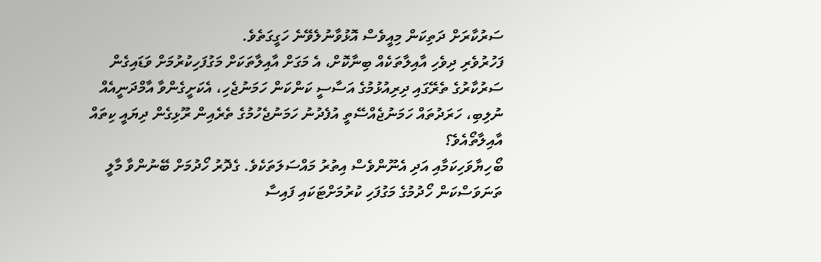ސަރުކާރަށް ދަތިކަން މިއީވެސް އޮޅުވާނުލެވޭނެ ހަގީގަތެވެ.
ފަހުރުވެރި ދިވެހި އާއިލާތަކެއް ބިނާކޮށް، އެ މަގަށް އާއިލާތަކަށް މަގުފަހިކުރުމަށް ވަޑައިގެން ސަރުކާރުގެ ތެރޭގައި ދިރިއުޅުމުގެ އަސާސީ ކަންކަން ހަމަނުޖެހި، އެކަށީގެންވާ އާމްދަނީއެއް ނުލިބި، ހަރަދުތައް ހަމަނުޖެއްސޭތީ އުފެދުނު ހަމަނުޖެހުމުގެ ތެރެއިން ރޫޅިގެން ދިޔައީ ކިތައް އާއިލާތޯއެވެ؟
ބޯހިޔާވަހިކަމާއި އަދި އެނޫންވެސް އިތުރު މައްސަލަތަކެވެ. ގެދޮރު ހޯދުމަށް ބޭނުންވާ މާލީ ތަނަވަސްކަން ހޯދުމުގެ މަގުފަހި ކުރުމަށްޓަކައި ފައިސާ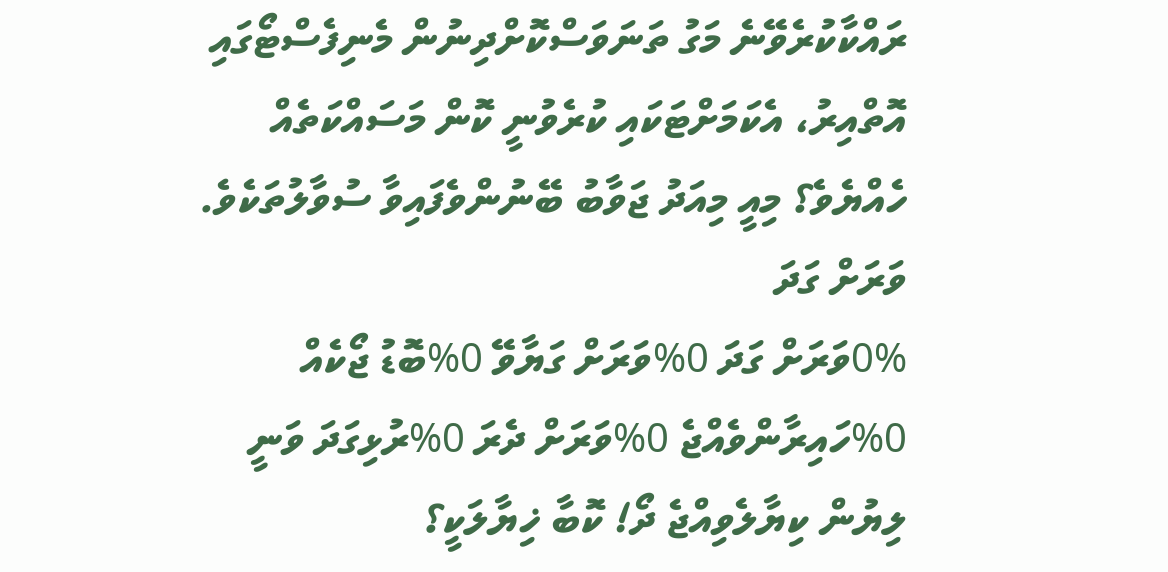ރައްކާކުރެވޭނެ މަގު ތަނަވަސްކޮށްދިނުން މެނިފެސްޓޯގައި އޮތްއިރު، އެކަމަށްޓަކައި ކުރެވުނީ ކޮން މަސައްކަތެއް ހެއްޔެވެ؟ މިއީ މިއަދު ޖަވާބު ބޭނުންވެފައިވާ ސުވާލުތަކެވެ.
ވަރަށް ގަދަ
0%ވަރަށް ގަދަ 0%ވަރަށް ގަޔާވޭ 0%ބޮޑު ޖޯކެއް 0%ހައިރާންވެއްޖެ 0%ވަރަށް ދެރަ 0%ރުޅިގަދަ ވަނީ
ލިޔުން ކިޔާލެވިއްޖެ ދޯ! ކޮބާ ޚިޔާލަކީ؟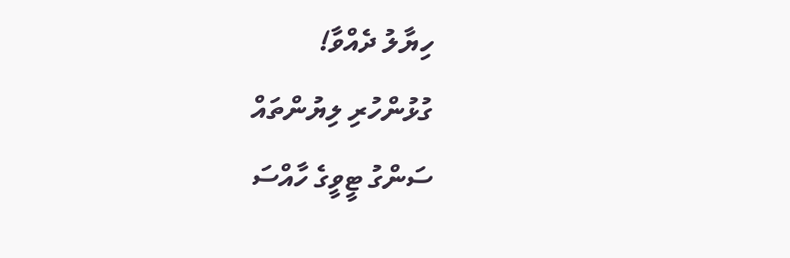ހިޔާލު ދެއްވާ!
ގުޅުންހުރި ލިޔުންތައް
ސަންގު ޓީވީގެ ހާއްސަ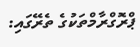ޕްރޮގްރާމްތަކުގެ ތެރޭގައި: